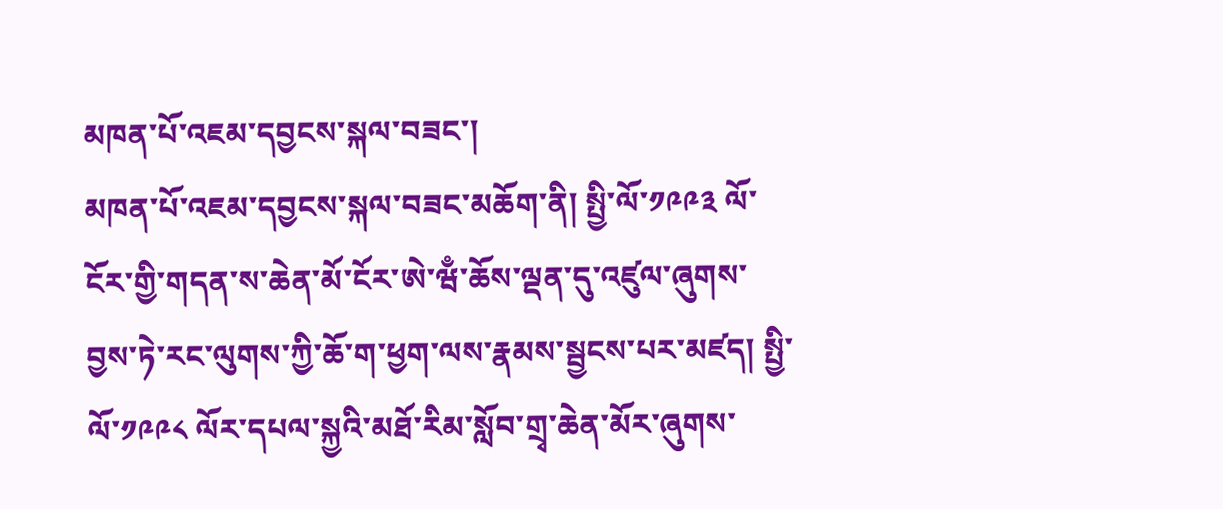མཁན་པོ་འཇམ་དབྱངས་སྐལ་བཟང་།
མཁན་པོ་འཇམ་དབྱངས་སྐལ་བཟང་མཆོག་ནི། སྤྱི་ལོ་༡༩༩༣ ལོ་ངོར་གྱི་གདན་ས་ཆེན་མོ་ངོར་ཨེ་ཝྃ་ཆོས་ལྡན་དུ་འཛུལ་ཞུགས་བྱས་ཏེ་རང་ལུགས་ཀྱི་ཆོ་ག་ཕྱག་ལས་རྣམས་སྦྱངས་པར་མཛད། སྤྱི་ལོ་༡༩༩༨ ལོར་དཔལ་སྐྱའི་མཐོ་རིམ་སློབ་གྲྭ་ཆེན་མོར་ཞུགས་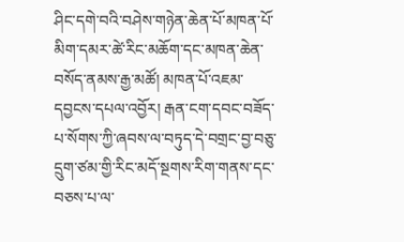ཤིང་དགེ་བའི་བཤེས་གཉེན་ཆེན་པོ་མཁན་པོ་མིག་དམར་ཚེ་རིང་མཆོག་དང་མཁན་ཆེན་བསོད་ནམས་རྒྱ་མཚོ། མཁན་པོ་འཇམ་དབྱངས་དཔལ་འབྱོར། རྒན་ངག་དབང་བཟོད་པ་སོགས་ཀྱི་ཞབས་ལ་བཏུད་དེ་བགྲང་བྱ་བཅུ་དྲུག་ཙམ་གྱི་རིང་མདོ་སྔགས་རིག་གནས་དང་བཅས་པ་ལ་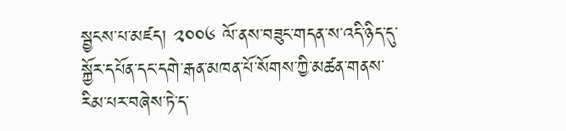སྦྱངས་པ་མཛད། ༢༠༠༦ ལོ་ནས་བཟུང་གདན་ས་འདི་ཉིད་དུ་སྐྱོར་དཔོན་དང་དགེ་རྒན་མཁན་པོ་སོགས་ཀྱི་མཚན་གནས་རིམ་པར་བཞེས་ཏེ་ད་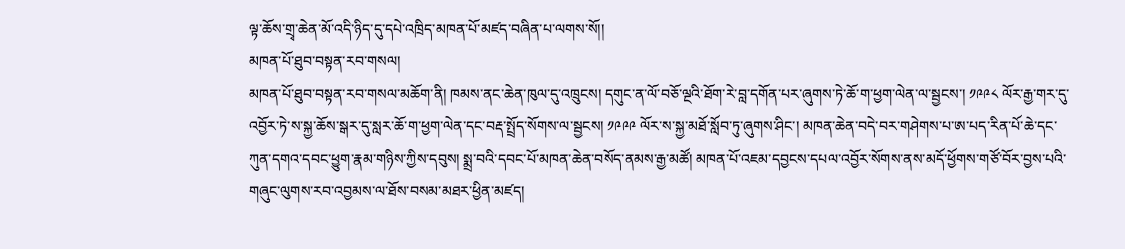ལྟ་ཆོས་གྲྭ་ཆེན་མོ་འདི་ཉིད་དུ་དཔེ་འཁྲིད་མཁན་པོ་མཛད་བཞིན་པ་ལགས་སོ།།
མཁན་པོ་ཐུབ་བསྟན་རབ་གསལ།
མཁན་པོ་ཐུབ་བསྟན་རབ་གསལ་མཆོག་ནི། ཁམས་ནང་ཆེན་ཁུལ་དུ་འཁྲུངས། དགུང་ན་ལོ་བཅོ་ལྔའི་ཐོག་རེ་བླ་དགོན་པར་ཞུགས་ཏེ་ཆོ་ག་ཕྱག་ལེན་ལ་སྦྱངས་། ༡༩༩༨ ལོར་རྒྱ་གར་དུ་འབྱོར་ཏེ་ས་སྐྱ་ཆོས་སྒར་དུ་སླར་ཆོ་ག་ཕྱག་ལེན་དང་བརྡ་སྤྲོད་སོགས་ལ་སྦྱངས། ༡༩༩༩ ལོར་ས་སྐྱ་མཐོ་སློབ་ཏུ་ཞུགས་ཤིང་། མཁན་ཆེན་བདེ་བར་གཤེགས་པ་ཨ་པད་རིན་པོ་ཆེ་དང་ཀུན་དགའ་དབང་ཕྱུག་རྣམ་གཉིས་ཀྱིས་དབུས། སྨྲ་བའི་དབང་པོ་མཁན་ཆེན་བསོད་ནམས་རྒྱ་མཚོ། མཁན་པོ་འཇམ་དབྱངས་དཔལ་འབྱོར་སོགས་ནས་མདོ་ཕྱོགས་གཙོ་བོར་བྱས་པའི་གཞུང་ལུགས་རབ་འབྱམས་ལ་ཐོས་བསམ་མཐར་ཕྱིན་མཛད།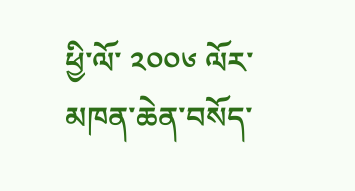ཕྱི་ལོ་ ༢༠༠༦ ལོར་མཁན་ཆེན་བསོད་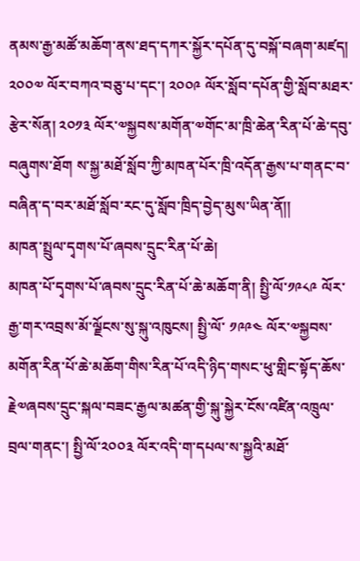ནམས་རྒྱ་མཚོ་མཆོག་ནས་ཐད་དཀར་སྐྱོར་དཔོན་དུ་བསྐོ་བཞག་མཛད། ༢༠༠༧ ལོར་བཀའ་བཅུ་པ་དང་། ༢༠༠༩ ལོར་སློབ་དཔོན་གྱི་སློབ་མཐར་རྩེར་སོན། ༢༠༡༣ ལོར་༧སྐྱབས་མགོན་༧གོང་མ་ཁྲི་ཆེན་རིན་པོ་ཆེ་དབུ་བཞུགས་ཐོག ས་སྐྱ་མཐོ་སློབ་ཀྱི་མཁན་པོར་ཁྲི་འདོན་རྒྱས་པ་གནང་བ་བཞིན་ད་བར་མཐོ་སློབ་རང་དུ་སློབ་ཁྲིད་བྱེད་མུས་ཡིན་ནོ།།
མཁན་སྤྲུལ་དྭགས་པོ་ཞབས་དྲུང་རིན་པོ་ཆེ།
མཁན་པོ་དྭགས་པོ་ཞབས་དྲུང་རིན་པོ་ཆེ་མཆོག་ནི། སྤྱི་ལོ་༡༩༨༩ ལོར་རྒྱ་གར་འབྲས་མོ་ལྗོངས་སུ་སྐུ་འཁུངས། སྤྱི་ལོ་ ༡༩༩༤ ལོར་༧སྐྱབས་མགོན་རིན་པོ་ཆེ་མཆོག་གིས་རིན་པོ་འདི་ཉིད་གསང་ཕུ་གླིང་སྟོད་ཆོས་རྗེ༧ཞབས་དྲུང་སྐལ་བཟང་རྒྱལ་མཚན་གྱི་སྐུ་སྐྱེར་ངོས་འཛིན་འཁྲུལ་བྲལ་གནང་། སྤྱི་ལོ་༢༠༠༣ ལོར་འདི་ག་དཔལ་ས་སྐྱའི་མཐོ་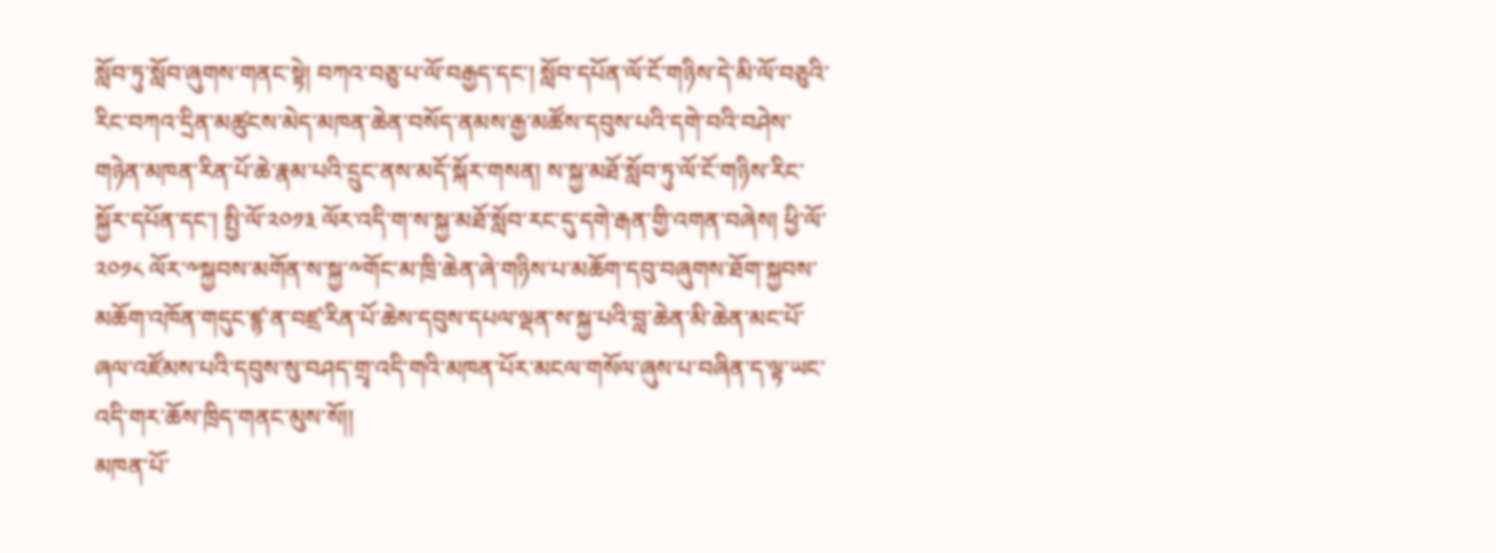སློབ་ཏུ་སློབ་ཞུགས་གནང་སྟེ། བཀའ་བཅུ་པ་ལོ་བརྒྱད་དང་། སློབ་དཔོན་ལོ་ངོ་གཉིས་དེ་མི་ལོ་བཅུའི་རིང་བཀའ་དྲིན་མཚུངས་མེད་མཁན་ཆེན་བསོད་ནམས་རྒྱ་མཚོས་དབུས་པའི་དགེ་བའི་བཤེས་གཉེན་མཁན་རིན་པོ་ཆེ་རྣམ་པའི་དྲུང་ནས་མདོ་སྐོར་གསན། ས་སྐྱ་མཐོ་སློབ་ཏུ་ལོ་ངོ་གཉིས་རིང་སྐྱོར་དཔོན་དང་། སྤྱི་ལོ་༢༠༡༣ ལོར་འདི་ག་ས་སྐྱ་མཐོ་སློབ་རང་དུ་དགེ་རྒན་གྱི་འགན་བཞེས། ཕྱི་ལོ་༢༠༡༨ ལོར་༸སྐྱབས་མགོན་ས་སྐྱ་༸གོང་མ་ཁྲི་ཆེན་ཞེ་གཉིས་པ་མཆོག་དབུ་བཞུགས་ཐོག་སྐྱབས་མཆོག་འཁོན་གདུང་ཛྙ་ན་བཛྲ་རིན་པོ་ཆེས་དབུས་དཔལ་ལྡན་ས་སྐྱ་པའི་བླ་ཆེན་མི་ཆེན་མང་པོ་ཞལ་འཛོམས་པའི་དབུས་སུ་བཤད་གྲྭ་འདི་གའི་མཁན་པོར་མངལ་གསོལ་ཞུས་པ་བཞིན་ད་ལྟ་ཡང་འདི་གར་ཆོས་ཁྲིད་གནང་མུས་སོ།།
མཁན་པོ་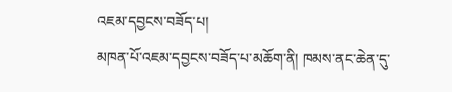འཇམ་དབྱངས་བཟོད་པ།
མཁན་པོ་འཇམ་དབྱངས་བཟོད་པ་མཆོག་ནི། ཁམས་ནང་ཆེན་དུ་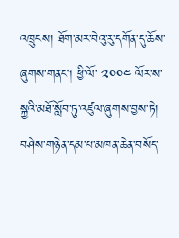འཁྲུངས། ཐོག་མར་བེའུ་རུ་དགོན་དུ་ཆོས་ཞུགས་གནང། ཕྱི་ལོ་ ༢༠༠༤ ལོར་ས་སྐྱའི་མཐོ་སློབ་ཏུ་འཛུལ་ཞུགས་བྱས་ཏེ། བཤེས་གཉེན་དམ་པ་མཁན་ཆེན་བསོད་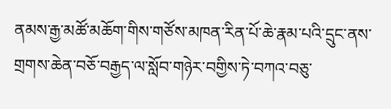ནམས་རྒྱ་མཚོ་མཆོག་གིས་གཙོས་མཁན་རིན་པོ་ཆེ་རྣམ་པའི་དྲུང་ནས་གྲགས་ཆེན་བཅོ་བརྒྱད་ལ་སློབ་གཉེར་བགྱིས་ཏེ་བཀའ་བཅུ་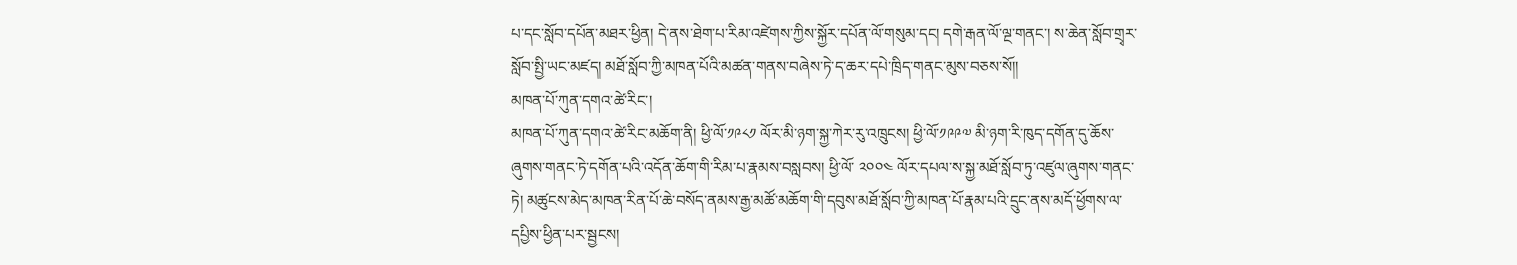པ་དང་སློབ་དཔོན་མཐར་ཕྱིན། དེ་ནས་ཐེག་པ་རིམ་འཛེགས་ཀྱིས་སྐྱོར་དཔོན་ལོ་གསུམ་དང། དགེ་རྒན་ལོ་ལྔ་གནང་། ས་ཆེན་སློབ་གྲྭར་སློབ་སྤྱི་ཡང་མཛད། མཐོ་སློབ་ཀྱི་མཁན་པོའི་མཚན་གནས་བཞེས་ཏེ་ད་ཆར་དཔེ་ཁྲིད་གནང་མུས་བཅས་སོ།།
མཁན་པོ་ཀུན་དགའ་ཚེ་རིང་།
མཁན་པོ་ཀུན་དགའ་ཚེ་རིང་མཆོག་ནི། ཕྱི་ལོ་༡༩༨༡ ལོར་མི་ཉག་སྐྱ་ཀེར་རུ་འཁྲུངས། ཕྱི་ལོ་༡༩༩༧ མི་ཉག་རི་ཁུད་དགོན་དུ་ཆོས་ཞུགས་གནང་ཏེ་དགོན་པའི་འདོན་ཆོག་གི་རིམ་པ་རྣམས་བསླབས། ཕྱི་ལོ་ ༢༠༠༤ ལོར་དཔལ་ས་སྐྱ་མཐོ་སློབ་ཏུ་འཛུལ་ཞུགས་གནང་ཏེ། མཚུངས་མེད་མཁན་རིན་པོ་ཆེ་བསོད་ནམས་རྒྱ་མཚོ་མཆོག་གི་དབུས་མཐོ་སློབ་ཀྱི་མཁན་པོ་རྣམ་པའི་དྲུང་ནས་མདོ་ཕྱོགས་ལ་དཔྱིས་ཕྱིན་པར་སྦྱངས།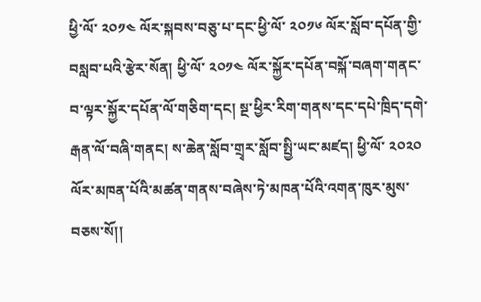ཕྱི་ལོ་ ༢༠༡༤ ལོར་སྐབས་བཅུ་པ་དང་ཕྱི་ལོ་ ༢༠༡༦ ལོར་སློབ་དཔོན་གྱི་བསླབ་པའི་རྩེར་སོན། ཕྱི་ལོ་ ༢༠༡༤ ལོར་སྐྱོར་དཔོན་བསྐོ་བཞག་གནང་བ་ལྟར་སྐྱོར་དཔོན་ལོ་གཅིག་དང། སྔ་ཕྱིར་རིག་གནས་དང་དཔེ་ཁྲིད་དགེ་རྒན་ལོ་བཞི་གནང། ས་ཆེན་སློབ་གྲྭར་སློབ་སྤྱི་ཡང་མཛད། ཕྱི་ལོ་ ༢༠༢༠ ལོར་མཁན་པོའི་མཚན་གནས་བཞེས་ཏེ་མཁན་པོའི་འགན་ཁུར་མུས་བཅས་སོ།།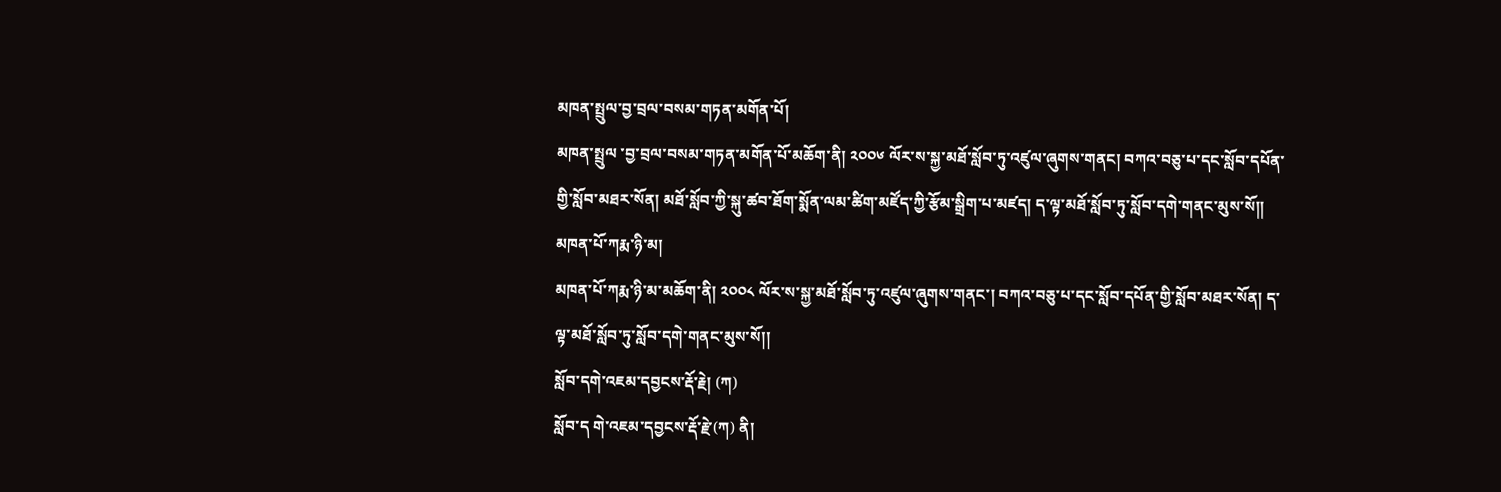མཁན་སྤྲུལ་བྱ་བྲལ་བསམ་གཏན་མགོན་པོ།
མཁན་སྤྲུལ ་བྱ་བྲལ་བསམ་གཏན་མགོན་པོ་མཆོག་ནི། ༢༠༠༦ ལོར་ས་སྐྱ་མཐོ་སློབ་ཏུ་འཛུལ་ཞུགས་གནང། བཀའ་བཅུ་པ་དང་སློབ་དཔོན་གྱི་སློབ་མཐར་སོན། མཐོ་སློབ་ཀྱི་སྐུ་ཚབ་ཐོག་སྨོན་ལམ་ཚིག་མཛོད་ཀྱི་རྩོམ་སྒྲིག་པ་མཛད། ད་ལྟ་མཐོ་སློབ་ཏུ་སློབ་དགེ་གནང་མུས་སོ།།
མཁན་པོ་ཀརྨ་ཉི་མ།
མཁན་པོ་ཀརྨ་ཉི་མ་མཆོག་ནི། ༢༠༠༨ ལོར་ས་སྐྱ་མཐོ་སློབ་ཏུ་འཛུལ་ཞུགས་གནང་། བཀའ་བཅུ་པ་དང་སློབ་དཔོན་གྱི་སློབ་མཐར་སོན། ད་ལྟ་མཐོ་སློབ་ཏུ་སློབ་དགེ་གནང་མུས་སོ།།
སློབ་དགེ་འཇམ་དབྱངས་རྡོ་རྗེ། (ཀ)
སློབ་ད གེ་འཇམ་དབྱངས་རྡོ་རྗེ་(ཀ) ནི།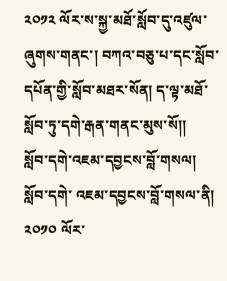༢༠༡༢ ལོར་ས་སྐྱ་མཐོ་སློབ་དུ་འཛུལ་ཞུགས་གནང་། བཀའ་བཅུ་པ་དང་སློབ་དཔོན་གྱི་སློབ་མཐར་སོན། ད་ལྟ་མཐོ་སློབ་ཏུ་དགེ་རྒན་གནང་མུས་སོ།།
སློབ་དགེ་འཇམ་དབྱངས་བློ་གསལ།
སློབ་དགེ་ འཇམ་དབྱངས་བློ་གསལ་ནི། ༢༠༡༠ ལོར་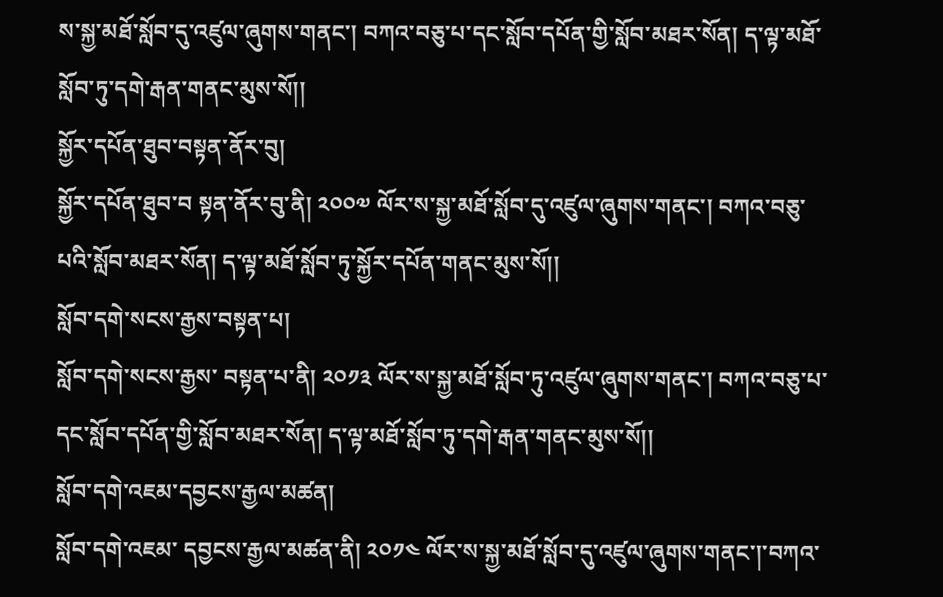ས་སྐྱ་མཐོ་སློབ་དུ་འཛུལ་ཞུགས་གནང་། བཀའ་བཅུ་པ་དང་སློབ་དཔོན་གྱི་སློབ་མཐར་སོན། ད་ལྟ་མཐོ་སློབ་ཏུ་དགེ་རྒན་གནང་མུས་སོ།།
སྐྱོར་དཔོན་ཐུབ་བསྟན་ནོར་བུ།
སྐྱོར་དཔོན་ཐུབ་བ སྟན་ནོར་བུ་ནི། ༢༠༠༧ ལོར་ས་སྐྱ་མཐོ་སློབ་དུ་འཛུལ་ཞུགས་གནང་། བཀའ་བཅུ་པའི་སློབ་མཐར་སོན། ད་ལྟ་མཐོ་སློབ་ཏུ་སྐྱོར་དཔོན་གནང་མུས་སོ།།
སློབ་དགེ་སངས་རྒྱས་བསྟན་པ།
སློབ་དགེ་སངས་རྒྱས་ བསྟན་པ་ནི། ༢༠༡༣ ལོར་ས་སྐྱ་མཐོ་སློབ་ཏུ་འཛུལ་ཞུགས་གནང་། བཀའ་བཅུ་པ་དང་སློབ་དཔོན་གྱི་སློབ་མཐར་སོན། ད་ལྟ་མཐོ་སློབ་ཏུ་དགེ་རྒན་གནང་མུས་སོ།།
སློབ་དགེ་འཇམ་དབྱངས་རྒྱལ་མཚན།
སློབ་དགེ་འཇམ་ དབྱངས་རྒྱལ་མཚན་ནི། ༢༠༡༤ ལོར་ས་སྐྱ་མཐོ་སློབ་དུ་འཛུལ་ཞུགས་གནང་།་བཀའ་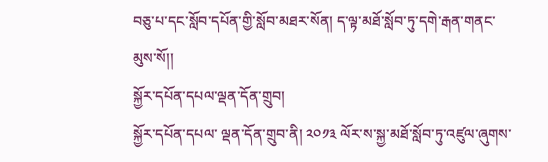བཅུ་པ་དང་སློབ་དཔོན་གྱི་སློབ་མཐར་སོན། ད་ལྟ་མཐོ་སློབ་ཏུ་དགེ་རྒན་གནང་མུས་སོ།།
སྐྱོར་དཔོན་དཔལ་ལྡན་དོན་གྲུབ།
སྐྱོར་དཔོན་དཔལ་ ལྡན་དོན་གྲུབ་ནི། ༢༠༡༣ ལོར་ས་སྐྱ་མཐོ་སློབ་ཏུ་འཛུལ་ཞུགས་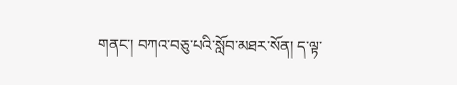གནང་། བཀའ་བཅུ་པའི་སློབ་མཐར་སོན། ད་ལྟ་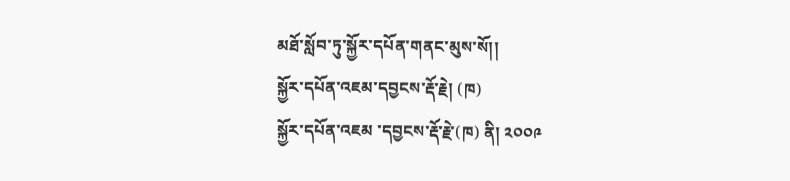མཐོ་སློབ་ཏུ་སྐྱོར་དཔོན་གནང་མུས་སོ།།
སྐྱོར་དཔོན་འཇམ་དབྱངས་རྡོ་རྗེ། (ཁ)
སྐྱོར་དཔོན་འཇམ ་དབྱངས་རྡོ་རྗེ་(ཁ) ནི། ༢༠༠༩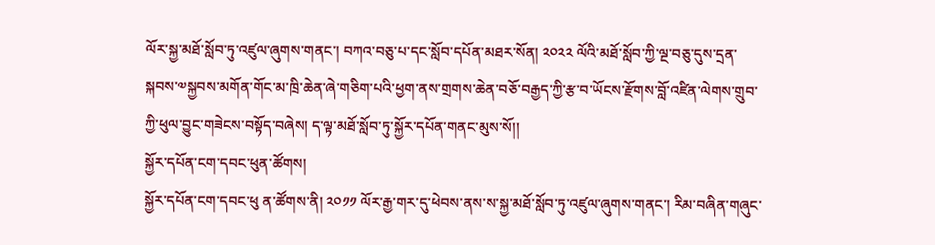ལོར་སྐྱ་མཐོ་སློབ་ཏུ་འཛུལ་ཞུགས་གནང་། བཀའ་བཅུ་པ་དང་སློབ་དཔོན་མཐར་སོན། ༢༠༢༢ ལོའི་མཐོ་སློབ་ཀྱི་ལྔ་བཅུ་དུས་དྲན་སྐབས་༧སྐྱབས་མགོན་གོང་མ་ཁྲི་ཆེན་ཞེ་གཅིག་པའི་ཕྱག་ནས་གྲགས་ཆེན་བཅོ་བརྒྱད་ཀྱི་རྩ་བ་ཡོངས་རྫོགས་བློ་འཛིན་ལེགས་གྲུབ་ཀྱི་ཕུལ་བྱུང་གཟེངས་བསྟོད་བཞེས། ད་ལྟ་མཐོ་སློབ་ཏུ་སྐྱོར་དཔོན་གནང་མུས་སོ།།
སྐྱོར་དཔོན་ངག་དབང་ཕུན་ཚོགས།
སྐྱོར་དཔོན་ངག་དབང་ཕུ ན་ཚོགས་ནི། ༢༠༡༡ ལོར་རྒྱ་གར་དུ་ཕེབས་ནས་ས་སྐྱ་མཐོ་སློབ་ཏུ་འཛུལ་ཞུགས་གནང་། རིམ་བཞིན་གཞུང་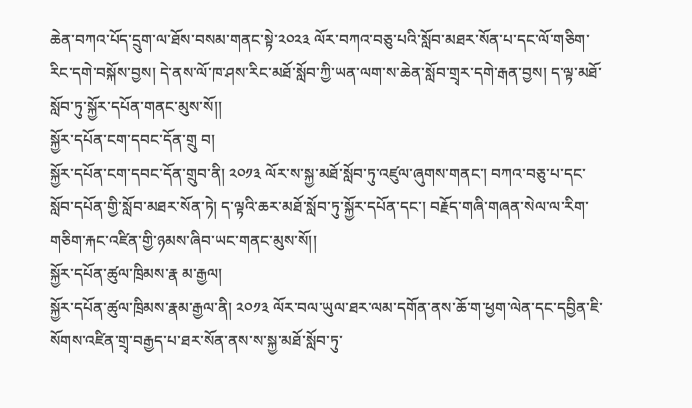ཆེན་བཀའ་པོད་དྲུག་ལ་ཐོས་བསམ་གནང་སྟེ་༢༠༢༣ ལོར་བཀའ་བཅུ་པའི་སློབ་མཐར་སོན་པ་དང་ལོ་གཅིག་རིང་དགེ་བསྐོས་བྱས། དེ་ནས་ལོ་ཁ་ཤས་རིང་མཐོ་སློབ་ཀྱི་ཡན་ལག་ས་ཆེན་སློབ་གྲྭར་དགེ་རྒན་བྱས། ད་ལྟ་མཐོ་སློབ་ཏུ་སྐྱོར་དཔོན་གནང་མུས་སོ།།
སྐྱོར་དཔོན་ངག་དབང་དོན་གྲུ བ།
སྐྱོར་དཔོན་ངག་དབང་དོན་གྲུབ་ནི། ༢༠༡༣ ལོར་ས་སྐྱ་མཐོ་སློབ་ཏུ་འཛུལ་ཞུགས་གནང་། བཀའ་བཅུ་པ་དང་སློབ་དཔོན་གྱི་སློབ་མཐར་སོན་ཏེ། ད་ལྟའི་ཆར་མཐོ་སློབ་ཏུ་སྐྱོར་དཔོན་དང་། བརྗོད་གཞི་གཞན་སེལ་ལ་རིག་གཅིག་རྐང་འཛིན་གྱི་ཉམས་ཞིབ་ཡང་གནང་མུས་སོ།།
སྐྱོར་དཔོན་ཚུལ་ཁྲིམས་རྣ མ་རྒྱལ།
སྐྱོར་དཔོན་ཚུལ་ཁྲིམས་རྣམ་རྒྱལ་ནི། ༢༠༡༣ ལོར་བལ་ཡུལ་ཐར་ལམ་དགོན་ནས་ཆོ་ག་ཕྱག་ལེན་དང་དབྱིན་ཇི་སོགས་འཛིན་གྲྭ་བརྒྱད་པ་ཐར་སོན་ནས་ས་སྐྱ་མཐོ་སློབ་ཏུ་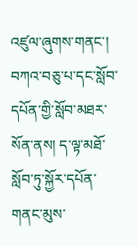འཛུལ་ཞུགས་གནང་། བཀའ་བཅུ་པ་དང་སློབ་དཔོན་གྱི་སློབ་མཐར་སོན་ནས། ད་ལྟ་མཐོ་སློབ་ཏུ་སྐྱོར་དཔོན་གནང་མུས་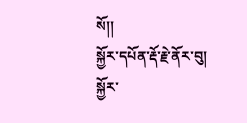སོ།།
སྐྱོར་དཔོན་རྡོ་རྗེ་ནོར་བུ།
སྐྱོར་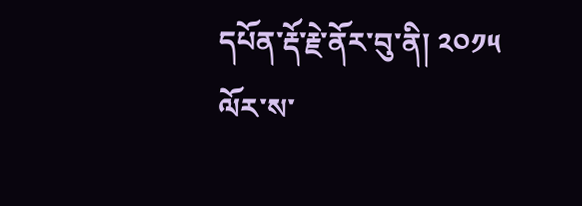དཔོན་རྡོ་རྗེ་ནོར་བུ་ནི། ༢༠༡༥ ལོར་ས་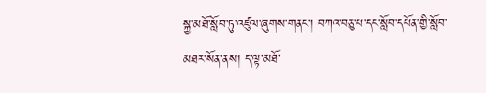སྐྱ་མཐོ་སློབ་ཏུ་འཛུལ་ཞུགས་གནང་། བཀའ་བཅུ་པ་དང་སློབ་དཔོན་གྱི་སློབ་མཐར་སོན་ནས། ད་ལྟ་མཐོ་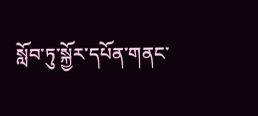སློབ་ཏུ་སྐྱོར་དཔོན་གནང་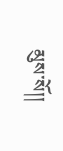མུས་སོ།།